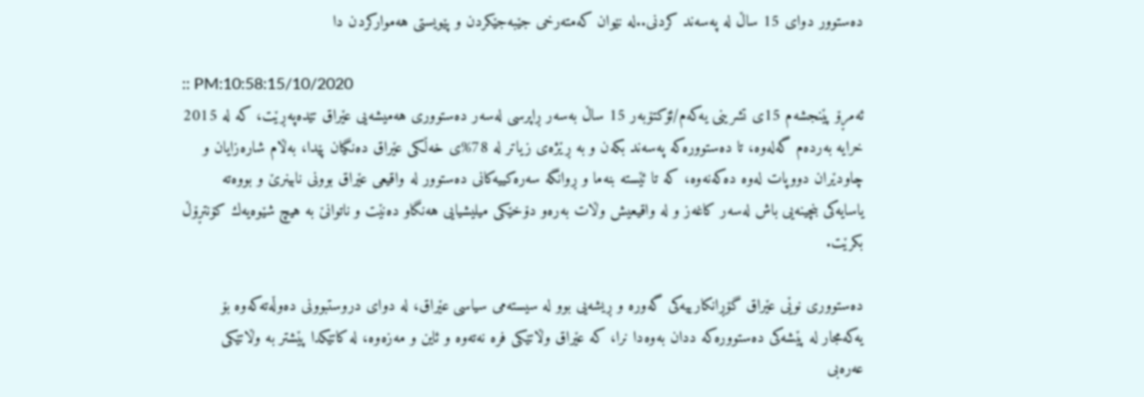ده‌ستوور دوای 15 ساڵ له‌ په‌سه‌ند كردنی..له‌ نێوان كه‌مته‌رخی جێبه‌جێكردن و پێویستی هه‌مواركردن دا

:: PM:10:58:15/10/2020
ئه‌مڕۆ پێنجشه‌م 15ی تشرینی یه‌كه‌م/ئۆكتۆبه‌ر 15 ساڵ به‌سه‌ر ڕاپرسی له‌سه‌ر ده‌ستووری هه‌میشه‌یی عێراق تێده‌په‌ڕێت، كه‌ له‌ 2015 خرایه‌ به‌رده‌م گه‌له‌وه‌، تا ده‌ستووره‌كه‌ په‌سه‌ند بكه‌ن و به‌ ڕێژه‌ی زیاتر له‌ 78%ی خه‌ڵكی عێراق ده‌نگیان پێدا، به‌ڵام شاره‌زایان و چاودێران دووپات له‌وه‌ ده‌كه‌نه‌وه‌، كه‌ تا ئێسته‌ بنه‌ما و ڕوانگه‌ سه‌ره‌كییه‌كانی ده‌ستوور له‌ واقیعی عێراق بوونی نابینرێ و بووه‌ته‌ یاسایه‌كی بنچینه‌یی باش له‌سه‌ر كاغه‌ز و له‌ واقیعیش وڵات به‌ره‌و دۆخێكی میلیشیایی هه‌نگاو ده‌نێت و ناتوانێ به‌ هیچ شێوه‌یه‌ك كۆنتڕۆڵ بكرێت.

ده‌ستووری نوێی عێراق گۆڕانكارییه‌كی گه‌وره‌ و ڕیشه‌یی بوو له‌ سیسته‌می سیاسی عێراق، له‌ دوای دروستبوونی ده‌وڵه‌ته‌كه‌وه‌ بۆ یه‌كه‌مجار له‌ پێشه‌كی ده‌ستووره‌كه‌ ددان به‌وه‌دا نرا، كه‌ عێراق وڵاتێكی فره‌ نه‌ته‌وه‌ و ئاین و مه‌زه‌وه‌، له‌ كاتێكدا پێشتر به‌ وڵاتێكی عه‌ره‌بی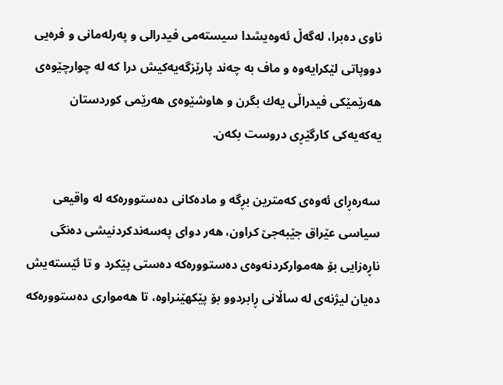ناوی ده‌برا، له‌گه‌ڵ ئه‌وه‌یشدا سیسته‌می فیدرالی و په‌رله‌مانی و فره‌یی دووپاتی لێكرایه‌وه‌ و ماف به‌ چه‌ند پارێزگه‌یه‌كیش درا كه‌ له‌ چوارچێوه‌ی هه‌رێمێكی فیدراڵی یه‌ك بگرن و هاوشێوه‌ی هه‌رێمی كوردستان یه‌كه‌یه‌كی كارگێڕی دروست بكه‌ن.

سه‌ره‌ڕای ئه‌وه‌ی كه‌مترین بڕگه‌ و ماده‌كانی ده‌ستووره‌كه‌ له‌ واقیعی سیاسی عێراق جێبه‌جێ كراون، هه‌ر دوای په‌سه‌ندكردنیشی ده‌نگی ناڕه‌زایی بۆ هه‌مواركردنه‌وه‌ی ده‌ستووره‌كه‌ ده‌ستی پێكرد و تا ئێسته‌یش ده‌یان لیژنه‌ی له‌ ساڵانی ڕابردوو بۆ پێكهێنراوه‌، تا هه‌مواری ده‌ستووره‌كه‌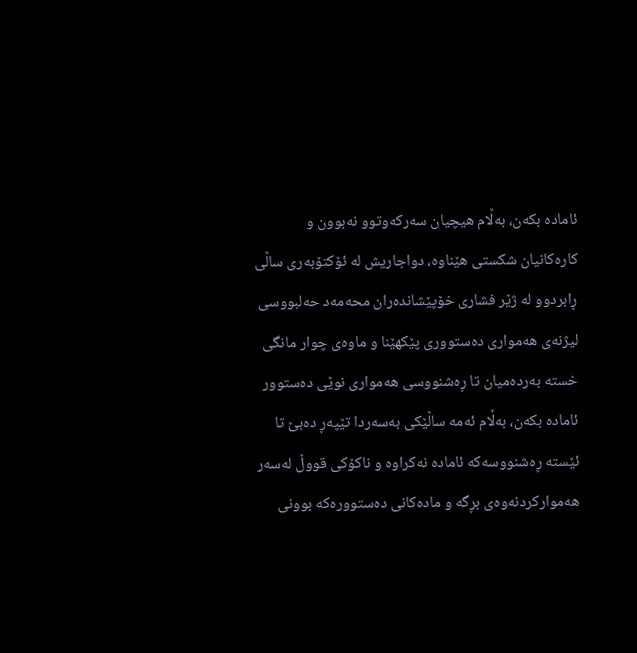ئاماده‌ بكه‌ن، به‌ڵام هیچیان سه‌ركه‌وتوو نه‌بوون و كاره‌كانیان شكستی هێناوه‌، دواجاریش له‌ ئۆكتۆبه‌ری ساڵی ڕابردوو له‌ ژێر فشاری خۆپێشانده‌ران محه‌مه‌د حه‌لبووسی لیژنه‌ی هه‌مواری ده‌ستووری پێكهێنا و ماوه‌ی چوار مانگی خسته‌ به‌رده‌میان تا ڕه‌شنووسی هه‌مواری نوێی ده‌ستوور ئاماده‌ بكه‌ن، به‌ڵام ئه‌مه‌ ساڵێكی به‌سه‌ردا تێپه‌ڕ ده‌بێ تا ئێسته‌ ڕه‌شنووسه‌كه‌ ئاماده‌ نه‌كراوه‌ و ناكۆكی قووڵ له‌سه‌ر هه‌مواركردنه‌وه‌ی بڕگه‌ و ماده‌كانی ده‌ستووره‌كه‌ بوونی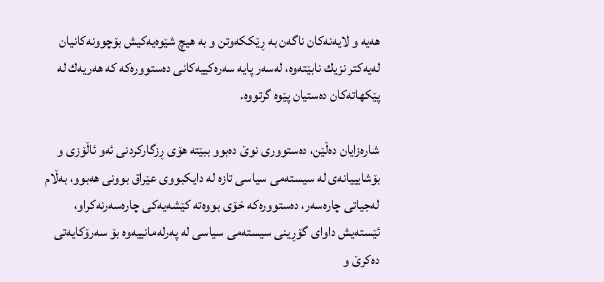هه‌یه‌ و لایه‌نه‌كان ناگه‌ن به‌ ڕێككه‌وتن و به‌ هیچ شێوه‌یه‌كیش بۆچوونه‌كانیان له‌یه‌كتر نزیك نابێته‌وه‌، له‌سه‌ر پایه‌ سه‌ره‌كییه‌كانی ده‌ستووره‌كه‌ كه‌ هه‌ریه‌ك له‌ پێكهاته‌كان ده‌ستیان پێوه‌ گرتووه‌.

شاره‌زایان ده‌ڵێن، ده‌ستووری نوێ ده‌بوو ببێته‌ هۆی ڕزگاركردنی ئه‌و ئاڵۆزی و بۆشایییانه‌ی له‌ سیسته‌می سیاسی تازه‌ له‌ دایكبووی عێراق بوونی هه‌بوو، به‌ڵام له‌جیاتی چاره‌سه‌ر، ده‌ستووره‌كه‌ خۆی بووه‌ته‌ كێشه‌یه‌كی چاره‌سه‌رنه‌كراو، ئێسته‌یش داوای گۆڕینی سیسته‌می سیاسی له‌ په‌رله‌مانییه‌وه‌ بۆ سه‌رۆكایه‌تی ده‌كرێ و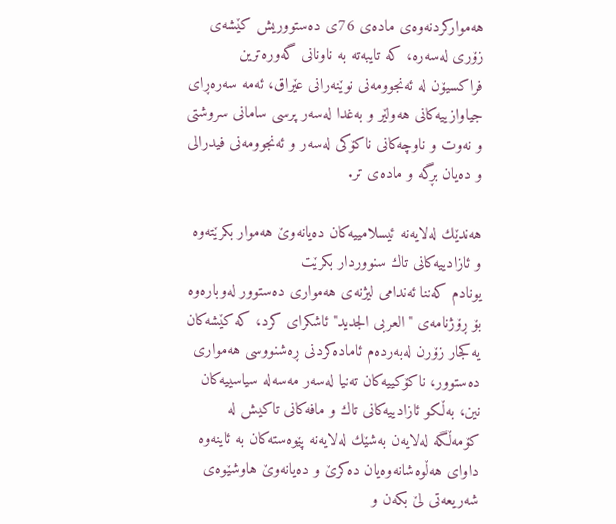هه‌مواركردنه‌وه‌ی ماده‌ی 76ی ده‌ستووریش كێشه‌ی زۆری له‌سه‌ره‌، كه‌ تایبه‌ته‌ به‌ ناونانی گه‌وره‌ترین فراكسیۆن له‌ ئه‌نجوومه‌نی نوێنه‌رانی عێراق، ئه‌مه‌ سه‌ره‌ڕای جیاوازییه‌كانی هه‌ولێر و به‌غدا له‌سه‌ر پرسی سامانی سروشتی و نه‌وت و ناوچه‌كانی ناكۆكی له‌سه‌ر و ئه‌نجوومه‌نی فیدرالی و ده‌یان بڕگه‌ و ماده‌ی تر.

هه‌ندێك له‌لایه‌نه‌ ئیسلامییه‌كان ده‌یانه‌وێ هه‌موار بكرێته‌وه‌ و ئازادییه‌كانی تاك سنووردار بكرێت
یونادم كه‌ننا ئه‌ندامی لیژنه‌ی هه‌مواری ده‌ستوور له‌وباره‌وه‌ بۆ ڕۆژنامه‌ی "العربی الجدید" ئاشكرای كرد، كه‌ كێشه‌كان یه‌كجار زۆرن له‌به‌رده‌م ئاماده‌كردنی ڕه‌شنووسی هه‌مواری ده‌ستوور، ناكۆكییه‌كان ته‌نیا له‌سه‌ر مه‌سه‌له‌ سیاسییه‌كان نین، به‌ڵكو ئازادییه‌كانی تاك و مافه‌كانی تاكیش له‌ كۆمه‌ڵگه‌ له‌لایه‌ن به‌شێك له‌لایه‌نه‌ پێوه‌سته‌كان به‌ ئاینه‌وه‌ داوای هه‌ڵوه‌شانه‌وه‌یان ده‌كرێ و ده‌یانه‌وێ هاوشێوه‌ی شه‌ریعه‌تی لێ بكه‌ن و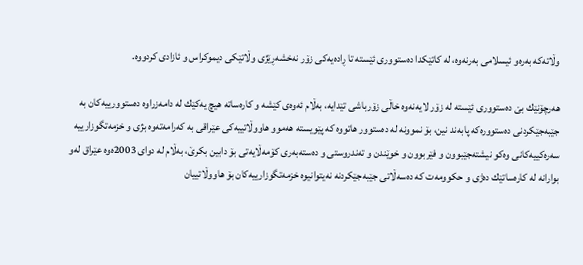وڵاته‌كه‌ به‌ره‌و ئیسلامی به‌رنه‌وه‌، له‌ كاتێكدا ده‌ستووری ئێسته‌ تا ڕاده‌یه‌كی زۆر نه‌خشه‌ڕێژی وڵاتێكی دیموكراس و ئازادی كردووه‌.

هه‌رچۆنێك بێ ده‌ستووری ئێسته‌ له‌ زۆر لایه‌نه‌وه‌ خاڵی زۆرباشی تێدایه‌، به‌ڵام ئه‌وه‌ی كێشه‌ و كاره‌ساته‌ هیچ یه‌كێك له‌ دامه‌زراوه‌ ده‌ستوورییه‌كان به‌ جێبه‌جێكردنی ده‌ستووره‌كه‌ پابه‌ند نین، بۆ نموونه‌ له‌ ده‌ستوور هاتووه‌ كه‌ پێویسته‌ هه‌موو هاووڵاتییه‌كی عێراقی به‌ كه‌رامه‌ته‌وه‌ بژی و خزمه‌تگوزارییه‌ سه‌ره‌كییه‌كانی وه‌كو نیشته‌جێبوون و فێربوون و خوێندن و ته‌ندروستی و ده‌سته‌به‌ری كۆمه‌ڵایه‌تی بۆ دابین بكرێ، به‌ڵام له‌ دوای 2003ه‌وه‌ عێراق له‌و بوارانه‌ له‌ كاره‌ساتێك ده‌ژی و حكوومه‌ت كه‌ ده‌سه‌ڵاتی جێبه‌جێكردنه‌ نه‌یتوانیوه‌ خزمه‌تگوزارییه‌كان بۆ هاووڵاتییان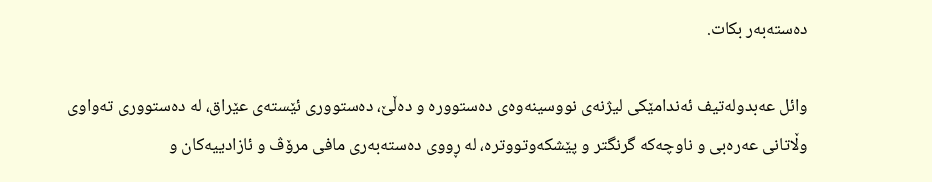ده‌سته‌به‌ر بكات.

وائل عه‌بدوله‌تیف ئه‌ندامێكی لیژنه‌ی نووسینه‌وه‌ی ده‌ستووره‌ و ده‌ڵێ، ده‌ستووری ئێسته‌ی عێراق، له‌ ده‌ستووری ته‌واوی وڵاتانی عه‌ره‌بی و ناوچه‌كه‌ گرنگتر و پێشكه‌وتووتره‌، له‌ ڕووی ده‌سته‌به‌ری مافی مرۆڤ و ئازادییه‌كان و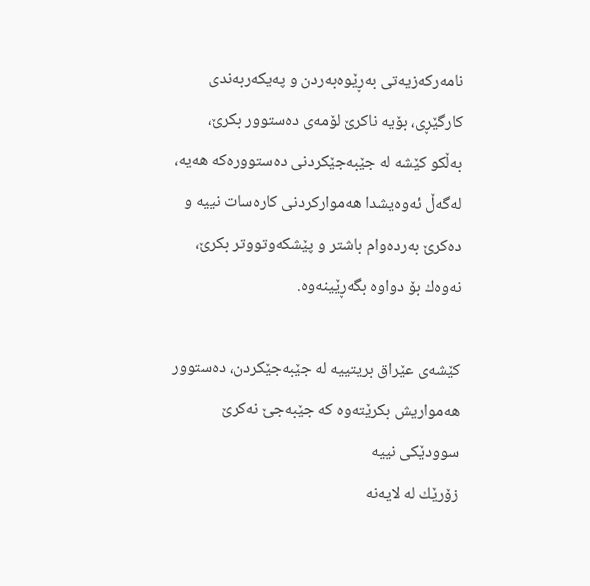نامه‌ركه‌زیه‌تی به‌ڕێوه‌به‌ردن و په‌یكه‌ربه‌ندی كارگێڕی، بۆیه‌ ناكرێ لۆمه‌ی ده‌ستوور بكرێ، به‌ڵكو كێشه‌ له‌ جێبه‌جێكردنی ده‌ستووره‌كه‌ هه‌یه‌، له‌گه‌ڵ ئه‌وه‌یشدا هه‌مواركردنی كاره‌سات نییه‌ و ده‌كرێ به‌رده‌وام باشتر و پێشكه‌وتووتر بكرێ، نه‌وه‌ك بۆ دواوه‌ بگه‌ڕێینه‌وه‌.

كێشه‌ی عێراق بریتییه‌ له‌ جێبه‌جێكردن، ده‌ستوور هه‌مواریش بكرێته‌وه‌ كه‌ جێبه‌جێ نه‌كرێ سوودێكی نییه‌
زۆرێك له‌ لایه‌نه‌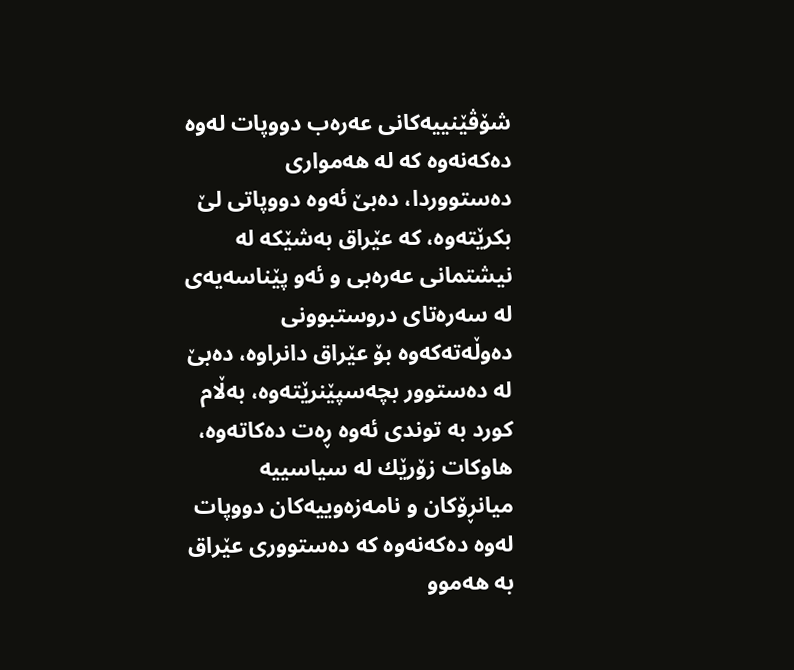شۆڤێنییه‌كانی عه‌ره‌ب دووپات له‌وه‌ ده‌كه‌نه‌وه‌ كه‌ له‌ هه‌مواری ده‌ستووردا، ده‌بێ ئه‌وه‌ دووپاتی لێ بكرێته‌وه‌، كه‌ عێراق به‌شێكه‌ له‌ نیشتمانی عه‌ره‌بی و ئه‌و پێناسه‌یه‌ی له‌ سه‌ره‌تای دروستبوونی ده‌وڵه‌ته‌كه‌وه‌ بۆ عێراق دانراوه‌، ده‌بێ له‌ ده‌ستوور بچه‌سپێنرێته‌وه‌، به‌ڵام كورد به‌ توندی ئه‌وه‌ ڕه‌ت ده‌كاته‌وه‌، هاوكات زۆرێك له‌ سیاسییه‌ میانڕۆكان و نامه‌زه‌وییه‌كان دووپات له‌وه‌ ده‌كه‌نه‌وه‌ كه‌ ده‌ستووری عێراق به‌ هه‌موو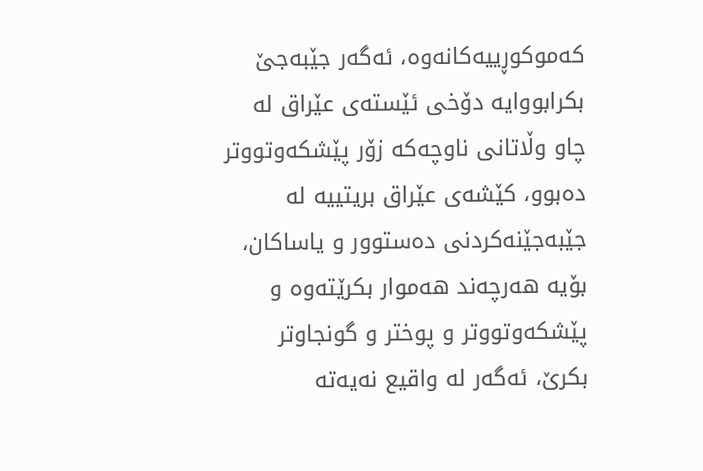كه‌موكوڕییه‌كانه‌وه‌، ئه‌گه‌ر جێبه‌جێ بكرابووایه‌ دۆخی ئێسته‌ی عێراق له‌ چاو وڵاتانی ناوچه‌كه‌ زۆر پێشكه‌وتووتر ده‌بوو، كێشه‌ی عێراق بریتییه‌ له‌ جێبه‌جێنه‌كردنی ده‌ستوور و یاساكان، بۆیه‌ هه‌رچه‌ند هه‌موار بكرێته‌وه‌ و پێشكه‌وتووتر و پوختر و گونجاوتر بكرێ، ئه‌گه‌ر له‌ واقیع نه‌یه‌ته‌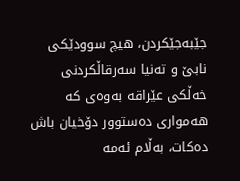جێبه‌جێكردن، هیچ سوودێكی نابێ و ته‌نیا سه‌رقاڵكردنی خه‌ڵكی عێراقه‌ به‌وه‌ی كه‌ هه‌مواری ده‌ستوور دۆخیان باش ده‌كات، به‌ڵام ئه‌مه‌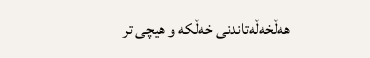هه‌ڵخه‌ڵه‌تاندنی خه‌ڵكه‌ و هیچی تر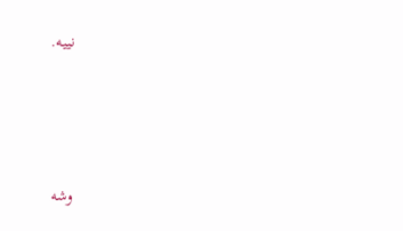نییه‌.




وشە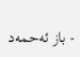- باز ئه‌حمه‌د